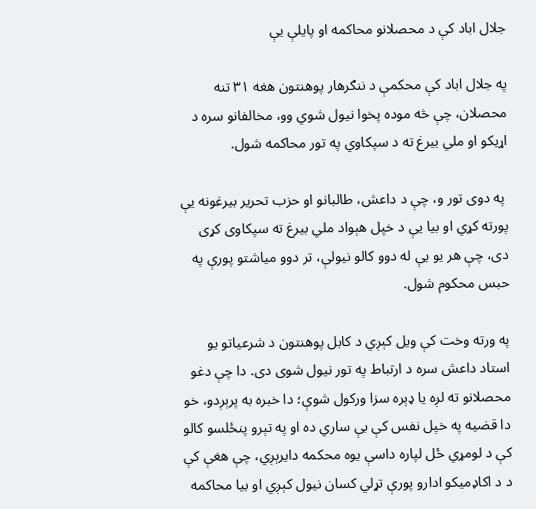جلال اباد کې د محصلانو محاکمه او پایلې یې

په جلال اباد کې محکمې د ننګرهار پوهنتون هغه ۳۱ تنه محصلان، چې څه موده پخوا نیول شوي وو، مخالفانو سره د اړیکو او ملي بیرغ ته د سپکاوي په تور محاکمه شول.

 په دوی تور و، چې د داعش، طالبانو او حزب تحریر بیرغونه یې پورته کړي او بیا یې د خپل هېواد ملي بیرغ ته سپکاوی کړی دی، چې هر یو یې له دوو کالو نیولې، تر دوو میاشتو پورې په حبس محکوم شول.

په ورته وخت کې ویل کېږي د کابل پوهنتون د شرعیاتو یو استاد داعش سره د ارتباط په تور نیول شوی دی. دا چې دغو محصلانو ته لږه یا ډېره سزا ورکول شوې؛ دا خبره به پرېږدو، خو دا قضیه په خپل نفس کې بې ساري ده او په تېرو پنځلسو کالو کې د لومړي ځل لپاره داسې یوه محکمه دایرېږي، چې هغې کې د د اکاډمیکو ادارو پورې تړلي کسان نیول کېږي او بیا محاکمه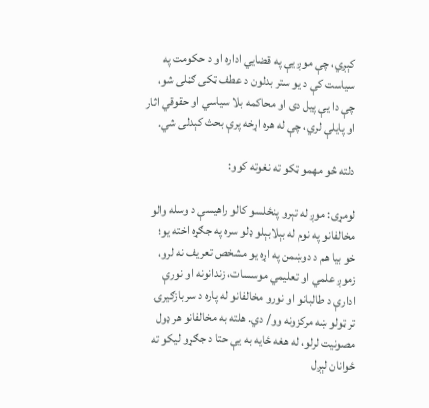کېږي، چې موږ یې په قضايي اداره او د حکومت په سیاست کې د یو ستر بدلون د عطف ټکی ګڼلی شو، چې دا یې پیل دی او محاکمه بلا سیاسي او حقوقي اثار او پایلې لري، چې له هره اړخه پرې بحث کېدلی شي.

دلته څو مهمو ټکو ته نغوته کوو:

لومړی: موږ له تېرو پنځلسو کالو راهیسې د وسله والو مخالفانو په نوم له بېلابېلو ډلو سره په جګړه اخته یو؛ خو بیا هم د دوښمن په اړه یو مشخص تعریف نه لرو، زموږ علمي او تعلیمي موسسات، زندانونه او نورې ادارې د طالبانو او نورو مخالفانو له پاره د سربازګیرۍ تر ټولو ښه مرکزونه وو/ دي. هلته به مخالفانو هر ډول مصونیت لرلو، له هغه ځایه به یې حتا د جګړو لیکو ته ځوانان لېږل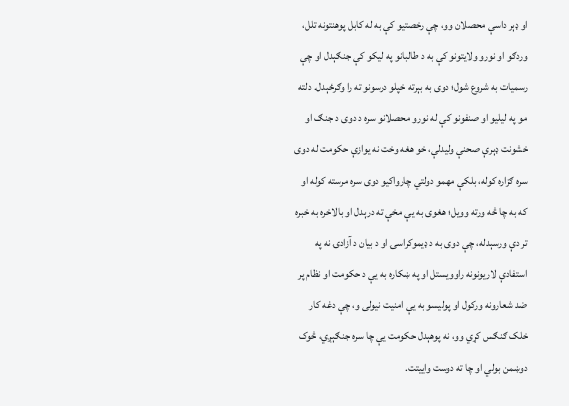او ډېر داسې محصلان وو، چې رخصتیو کې به له کابل پوهنتونه تلل، وردګو او نورو ولایتونو کې به د طالبانو په لیکو کې جنګېدل او چې رسمیات به شروع شول؛ دوی به بېرته خپلو درسونو ته را وګرځېدل. دلته مو په لیلیو او صنفونو کې له نورو محصلانو سره د دوی د جنګ او خشونت ډېرې صحنې ولیدلې، خو هغه وخت نه یوازې حکومت له دوی سره ګزاره کوله، بلکې مهمو دولتي چارواکیو دوی سره مرسته کوله او که به چا څه ورته وویل؛ هغوی به یې مخې ته درېدل او بالاخره به خبره تر دې ورسېدله، چې دوی به د ډیموکراسۍ او د بیان د آزادۍ نه په استفادې لاریونونه راوویستل او په ښکاره به یې د حکومت او نظام پر ضد شعارونه ورکول او پولیسو به یې امنیت نیولی و، چې دغه کار خلک ګنګس کړي وو، نه پوهېدل حکومت یې چا سره جنګېږي، څوک دوښمن بولي او چا ته دوست واييتت.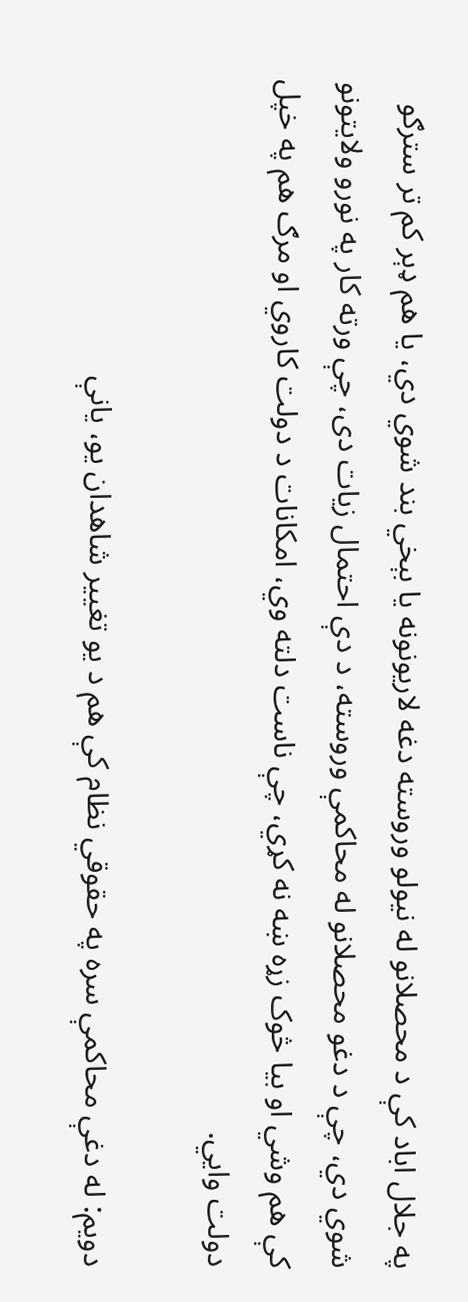په جلال اباد کې د محصلانو له نیولو وروسته دغه لاریونونه یا بېخي بند شوي دي، یا هم ډېر کم تر سترګو شوي دي، چې د دغو محصلانو له محاکمې وروسته، د دې احتمال زیات دی، چې ورته کار په نورو ولایتونو کې هم وشي او بیا څوک زړه ښه نه کړي، چې ناست دلته وي، امکانات د دولت کاروي او مرګ هم په خپل دولت وايي.

دویم: له دغې محاکمې سره په حقوقي نظام کې هم د یو تغییر شاهدان یو، یانې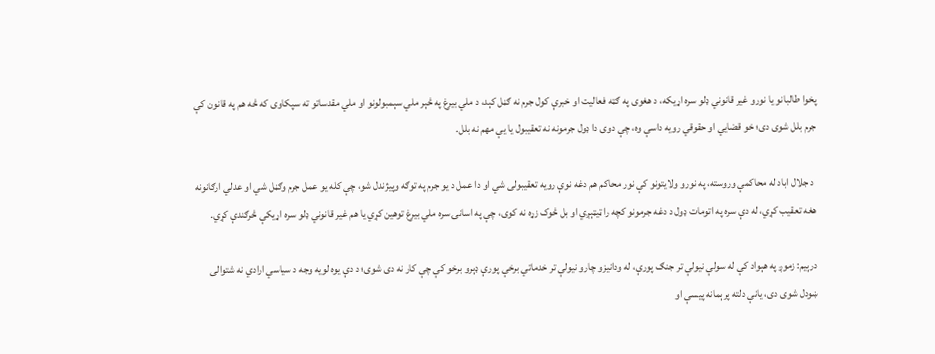پخوا طالبانو یا نورو غیر قانوني ډلو سره اړیکه، د هغوی په ګټه فعالیت او خبرې کول جرم نه ګڼل کېد، د ملي بیرغ په څېر ملي سېمبولونو او ملي مقدساتو ته سپکاوی که څه هم په قانون کې جرم بلل شوی دی؛ خو قضايي او حقوقي رویه داسې وه، چې دوی دا ډول جرمونه نه تعقیبول یا یې مهم نه بلل.

 د جلال اباد له محاکمې وروسته، په نورو ولایتونو کې نور محاکم هم دغه نوې رویه تعقیبولی شي او دا عمل د یو جرم په توګه وپيژندل شو، چې کله یو عمل جرم وګڼل شي او عدلي ارګانونه هغه تعقیب کړي، له دې سره په اتومات ډول د دغه جرمونو کچه را ټيټېږي او بل څوک زړه نه کوی، چې په اسانۍ سره ملي بیرغ توهین کړي یا هم غیر قانوني ډلو سره اړیکې څرګندې کړي.

درېیم: زموږ په هېواد کې له سولې نیولې تر جنګ پورې، له ودانیزو چارو نیولې تر خدماتي برخې پورې ډېرو برخو کې چې کار نه دی شوی؛ د دې یوه لویه وجه د سیاسي ارادي نه شتوالی ښودل شوی دی، یانې دلته پرېمانه پیسې او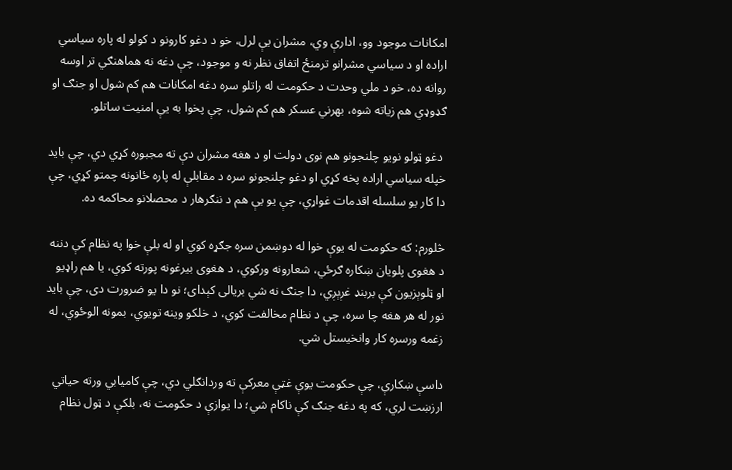امکانات موجود وو، ادارې وي، مشران یې لرل، خو د دغو کارونو د کولو له پاره سیاسي اراده او د سیاسي مشرانو ترمنځ اتفاق نظر نه و موجود، چې دغه نه هماهنګي تر اوسه روانه ده، خو د ملي وحدت د حکومت له راتلو سره دغه امکانات هم کم شول او جنګ او ګډوډي هم زیاته شوه، بهرني عسکر هم کم شول، چې پخوا به یې امنیت ساتلو.

 دغو ټولو نویو چلنجونو هم نوی دولت او د هغه مشران دې ته مجبوره کړي دي، چې باید خپله سیاسي اراده پخه کړي او دغو چلنجونو سره د مقابلې له پاره ځانونه چمتو کړي، چې دا کار یو سلسله اقدمات غواړي، چې یو یې هم د ننګرهار د محصلانو محاکمه ده.

څلورم: که حکومت له یوې خوا له دوښمن سره جګړه کوي او له بلې خوا په نظام کې دننه د هغوی پلویان ښکاره ګرځي، شعارونه ورکوي، د هغوی بیرغونه پورته کوي، یا هم راډیو او ټلوېزیون کې بربنډ غږېږي، دا جنګ نه شي بریالی کېدای؛ نو دا یو ضرورت دی، چې باید نور له هر هغه چا سره، چې د نظام مخالفت کوي، د خلکو وینه تويوي، بمونه الوځوي، له زغمه ورسره کار وانخیستل شي.

داسې ښکارې، چې حکومت یوې غټې معرکې ته وردانګلي دي، چې کامیابي ورته حیاتي ارزښت لري، که په دغه جنګ کې ناکام شي؛ دا یوازې د حکومت نه، بلکې د ټول نظام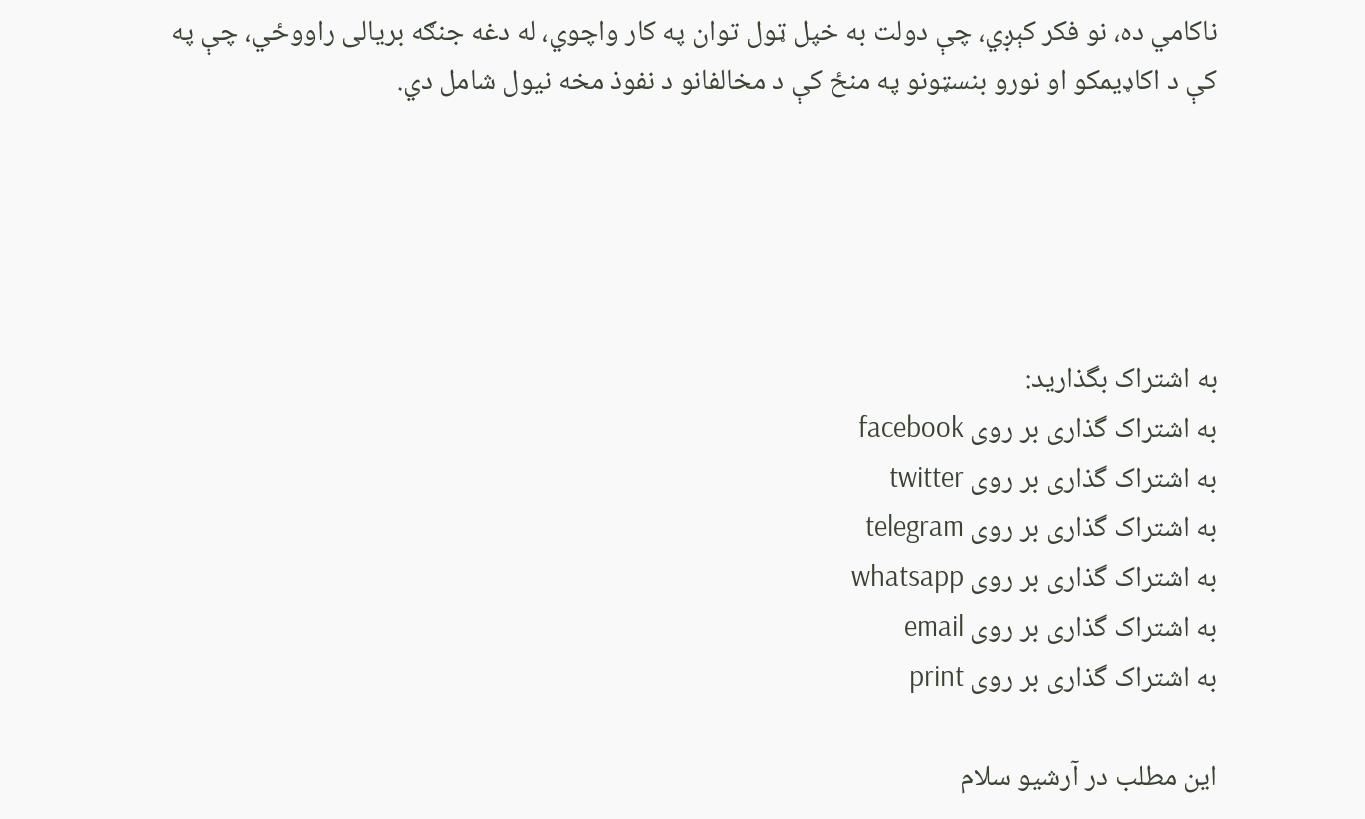ناکامي ده، نو فکر کېږي، چې دولت به خپل ټول توان په کار واچوي، له دغه جنګه بریالی راووځي، چې په کې د اکاډیمکو او نورو بنسټونو په منځ کې د مخالفانو د نفوذ مخه نیول شامل دي.





به اشتراک بگذارید:
به اشتراک گذاری بر روی facebook
به اشتراک گذاری بر روی twitter
به اشتراک گذاری بر روی telegram
به اشتراک گذاری بر روی whatsapp
به اشتراک گذاری بر روی email
به اشتراک گذاری بر روی print

این مطلب در آرشیو سلام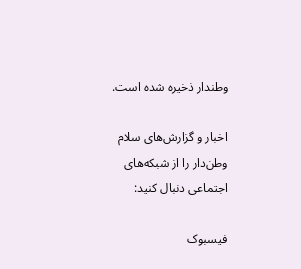وطندار ذخیره شده است.

اخبار و گزارش‌های سلام وطن‌دار را از شبکه‌های اجتماعی دنبال کنید:

فیسبوک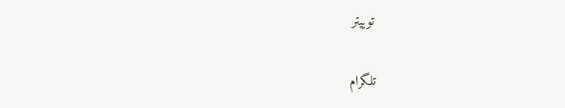توییتر

تلگرام